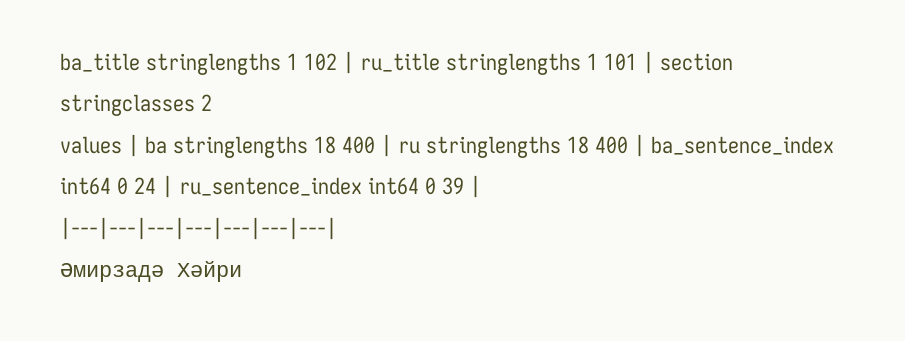ba_title stringlengths 1 102 | ru_title stringlengths 1 101 | section stringclasses 2
values | ba stringlengths 18 400 | ru stringlengths 18 400 | ba_sentence_index int64 0 24 | ru_sentence_index int64 0 39 |
|---|---|---|---|---|---|---|
Әмирзадә Хәйри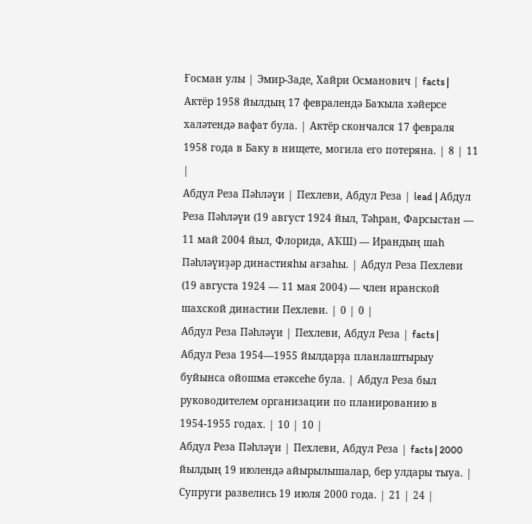Ғосман улы | Эмир-Заде, Хайри Османович | facts | Актёр 1958 йылдың 17 февралендә Баҡыла хәйерсе халәтендә вафат була. | Актёр скончался 17 февраля 1958 года в Баку в нищете, могила его потеряна. | 8 | 11 |
Абдул Реза Пәһләүи | Пехлеви, Абдул Реза | lead | Абдул Реза Пәһләүи (19 август 1924 йыл, Тәһран, Фарсыстан — 11 май 2004 йыл, Флорида, АҠШ) — Ирандың шаһ Пәһләүиҙәр династияһы ағзаһы. | Абдул Реза Пехлеви (19 августа 1924 — 11 мая 2004) — член иранской шахской династии Пехлеви. | 0 | 0 |
Абдул Реза Пәһләүи | Пехлеви, Абдул Реза | facts | Абдул Реза 1954—1955 йылдарҙа планлаштырыу буйынса ойошма етәксеһе була. | Абдул Реза был руководителем организации по планированию в 1954-1955 годах. | 10 | 10 |
Абдул Реза Пәһләүи | Пехлеви, Абдул Реза | facts | 2000 йылдың 19 июлендә айырылышалар, бер улдары тыуа. | Супруги развелись 19 июля 2000 года. | 21 | 24 |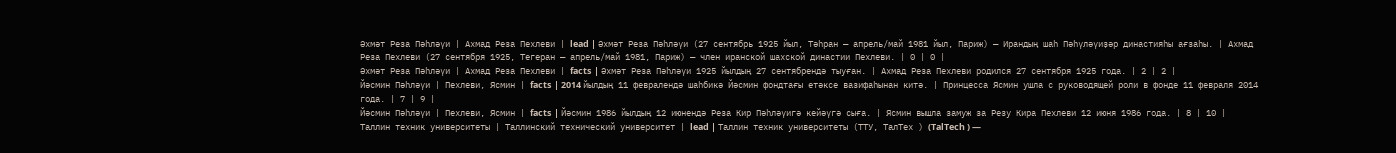Әхмәт Реза Пәһләүи | Ахмад Реза Пехлеви | lead | Әхмәт Реза Пәһләүи (27 сентябрь 1925 йыл, Тәһран — апрель/май 1981 йыл, Париж) — Ирандың шаһ Пәһүләүиҙәр династияһы ағзаһы. | Ахмад Реза Пехлеви (27 сентября 1925, Тегеран — апрель/май 1981, Париж) — член иранской шахской династии Пехлеви. | 0 | 0 |
Әхмәт Реза Пәһләүи | Ахмад Реза Пехлеви | facts | Әхмәт Реза Пәһләүи 1925 йылдың 27 сентябрендә тыуған. | Ахмад Реза Пехлеви родился 27 сентября 1925 года. | 2 | 2 |
Йәсмин Пәһләүи | Пехлеви, Ясмин | facts | 2014 йылдың 11 февралендә шаһбикә Йәсмин фондтағы етәксе вазифаһынан китә. | Принцесса Ясмин ушла с руководящей роли в фонде 11 февраля 2014 года. | 7 | 9 |
Йәсмин Пәһләүи | Пехлеви, Ясмин | facts | Йәсмин 1986 йылдың 12 июнендә Реза Кир Пәһләүигә кейәүгә сыға. | Ясмин вышла замуж за Резу Кира Пехлеви 12 июня 1986 года. | 8 | 10 |
Таллин техник университеты | Таллинский технический университет | lead | Таллин техник университеты (ТТУ, ТалТех ) (TalTech ) —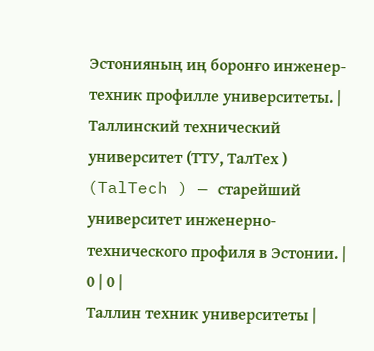Эстонияның иң боронғо инженер-техник профилле университеты. | Таллинский технический университет (ТТУ, ТалТех ) (TalTech ) — старейший университет инженерно-технического профиля в Эстонии. | 0 | 0 |
Таллин техник университеты |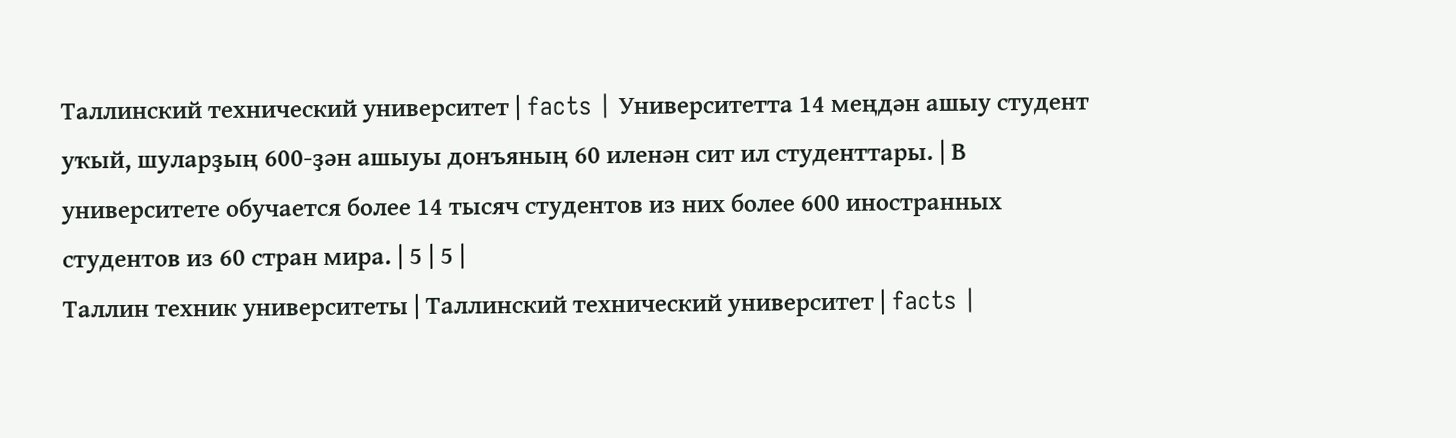Таллинский технический университет | facts | Университетта 14 меңдән ашыу студент уҡый, шуларҙың 600-ҙән ашыуы донъяның 60 иленән сит ил студенттары. | В университете обучается более 14 тысяч студентов из них более 600 иностранных студентов из 60 стран мира. | 5 | 5 |
Таллин техник университеты | Таллинский технический университет | facts |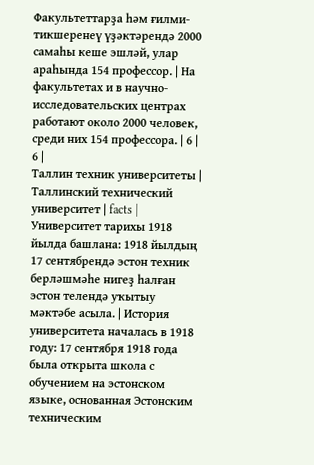Факультеттарҙа һәм ғилми-тикшеренеү үҙәктәрендә 2000 самаһы кеше эшләй, улар араһында 154 профессор. | На факультетах и в научно-исследовательских центрах работают около 2000 человек, среди них 154 профессора. | 6 | 6 |
Таллин техник университеты | Таллинский технический университет | facts | Университет тарихы 1918 йылда башлана: 1918 йылдың 17 сентябрендә эстон техник берләшмәһе нигеҙ һалған эстон телендә уҡытыу мәктәбе асыла. | История университета началась в 1918 году: 17 сентября 1918 года была открыта школа с обучением на эстонском языке, основанная Эстонским техническим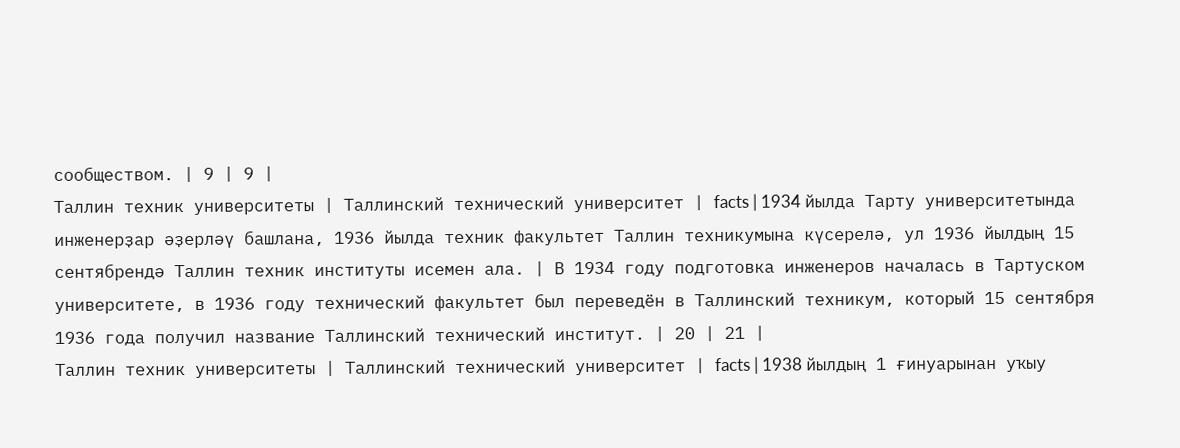сообществом. | 9 | 9 |
Таллин техник университеты | Таллинский технический университет | facts | 1934 йылда Тарту университетында инженерҙар әҙерләү башлана, 1936 йылда техник факультет Таллин техникумына күсерелә, ул 1936 йылдың 15 сентябрендә Таллин техник институты исемен ала. | В 1934 году подготовка инженеров началась в Тартуском университете, в 1936 году технический факультет был переведён в Таллинский техникум, который 15 сентября 1936 года получил название Таллинский технический институт. | 20 | 21 |
Таллин техник университеты | Таллинский технический университет | facts | 1938 йылдың 1 ғинуарынан уҡыу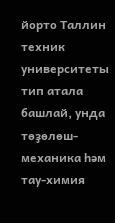йорто Таллин техник университеты тип атала башлай, унда төҙөлөш-механика һәм тау-химия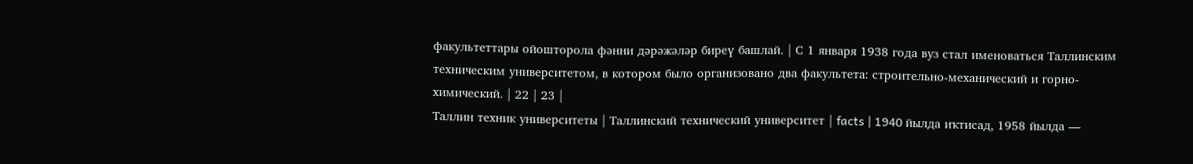факультеттары ойошторола фәнни дәрәжәләр биреү башлай. | С 1 января 1938 года вуз стал именоваться Таллинским техническим университетом, в котором было организовано два факультета: строительно-механический и горно-химический. | 22 | 23 |
Таллин техник университеты | Таллинский технический университет | facts | 1940 йылда иҡтисад, 1958 йылда —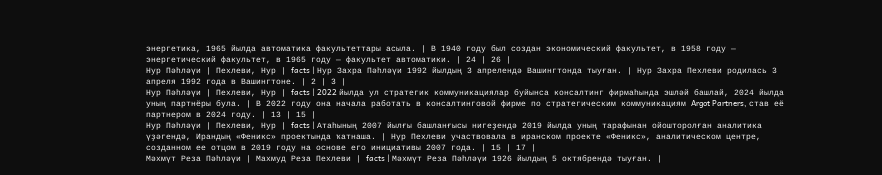энергетика, 1965 йылда автоматика факультеттары асыла. | В 1940 году был создан экономический факультет, в 1958 году — энергетический факультет, в 1965 году — факультет автоматики. | 24 | 26 |
Нур Пәһләүи | Пехлеви, Нур | facts | Нур Захра Пәһләүи 1992 йылдың 3 апрелендә Вашингтонда тыуған. | Нур Захра Пехлеви родилась 3 апреля 1992 года в Вашингтоне. | 2 | 3 |
Нур Пәһләүи | Пехлеви, Нур | facts | 2022 йылда ул стратегик коммуникациялар буйынса консалтинг фирмаһында эшләй башлай, 2024 йылда уның партнёры була. | В 2022 году она начала работать в консалтинговой фирме по стратегическим коммуникациям Argot Partners, став её партнером в 2024 году. | 13 | 15 |
Нур Пәһләүи | Пехлеви, Нур | facts | Атаһының 2007 йылғы башланғысы нигеҙендә 2019 йылда уның тарафынан ойошторолған аналитика үҙәгендә, Ирандың «Феникс» проектында ҡатнаша. | Нур Пехлеви участвовала в иранском проекте «Феникс», аналитическом центре, созданном ее отцом в 2019 году на основе его инициативы 2007 года. | 15 | 17 |
Мәхмүт Реза Пәһләүи | Махмуд Реза Пехлеви | facts | Мәхмүт Реза Пәһләүи 1926 йылдың 5 октябрендә тыуған. |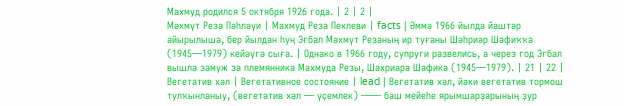Махмуд родился 5 октября 1926 года. | 2 | 2 |
Мәхмүт Реза Пәһләүи | Махмуд Реза Пехлеви | facts | Әммә 1966 йылда йәштәр айырылыша, бер йылдан һуң Эғбал Мәхмүт Резаның ир туғаны Шәһриәр Шафиҡҡа (1945—1979) кейәүгә сыға. | Однако в 1966 году, супруги развелись, а через год Эгбал вышла замуж за племянника Махмуда Резы, Шахриара Шафика (1945—1979). | 21 | 22 |
Вегетатив хәл | Вегетативное состояние | lead | Вегетатив хәл, йәки вегетатив тормош тулҡынланыу, (вегетатив хәл — үҫемлек) —— баш мейеһе ярымшарҙарының ҙур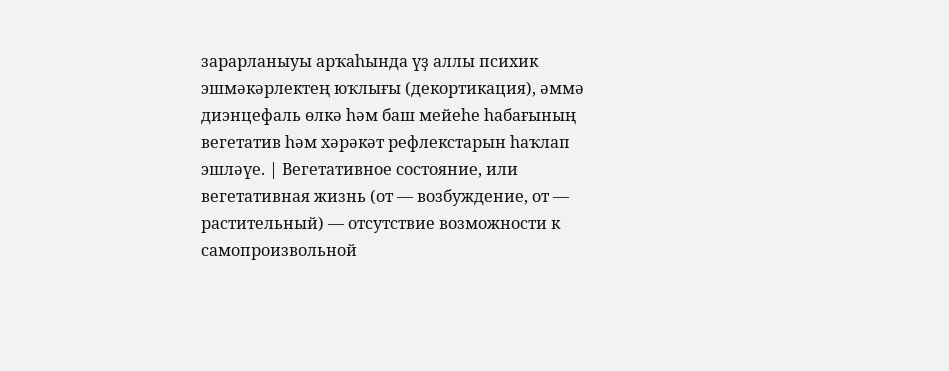зарарланыуы арҡаһында үҙ аллы психик эшмәкәрлектең юҡлығы (декортикация), әммә диэнцефаль өлкә һәм баш мейеһе һабағының вегетатив һәм хәрәкәт рефлекстарын һаҡлап эшләүе. | Вегетативное состояние, или вегетативная жизнь (от — возбуждение, от — растительный) — отсутствие возможности к самопроизвольной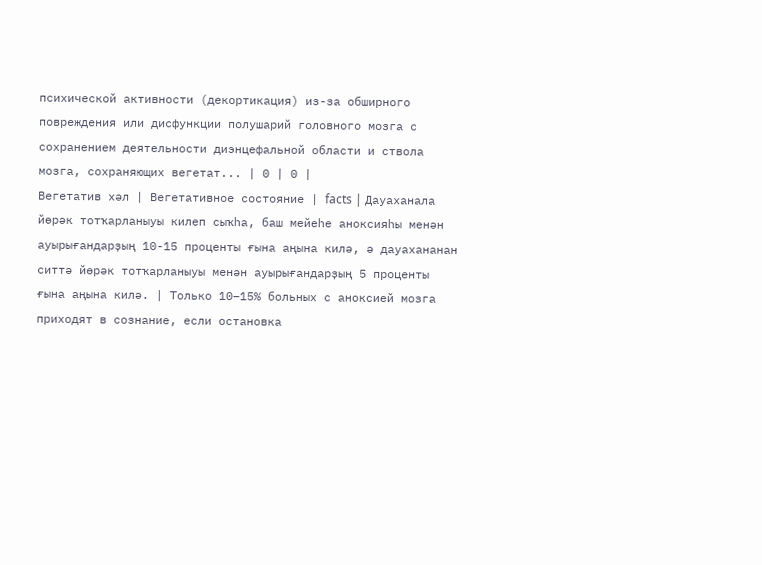психической активности (декортикация) из-за обширного повреждения или дисфункции полушарий головного мозга с сохранением деятельности диэнцефальной области и ствола мозга, сохраняющих вегетат... | 0 | 0 |
Вегетатив хәл | Вегетативное состояние | facts | Дауаханала йөрәк тотҡарланыуы килеп сыҡһа, баш мейеһе аноксияһы менән ауырығандарҙың 10-15 проценты ғына аңына килә, ә дауахананан ситтә йөрәк тотҡарланыуы менән ауырығандарҙың 5 проценты ғына аңына килә. | Только 10–15% больных с аноксией мозга приходят в сознание, если остановка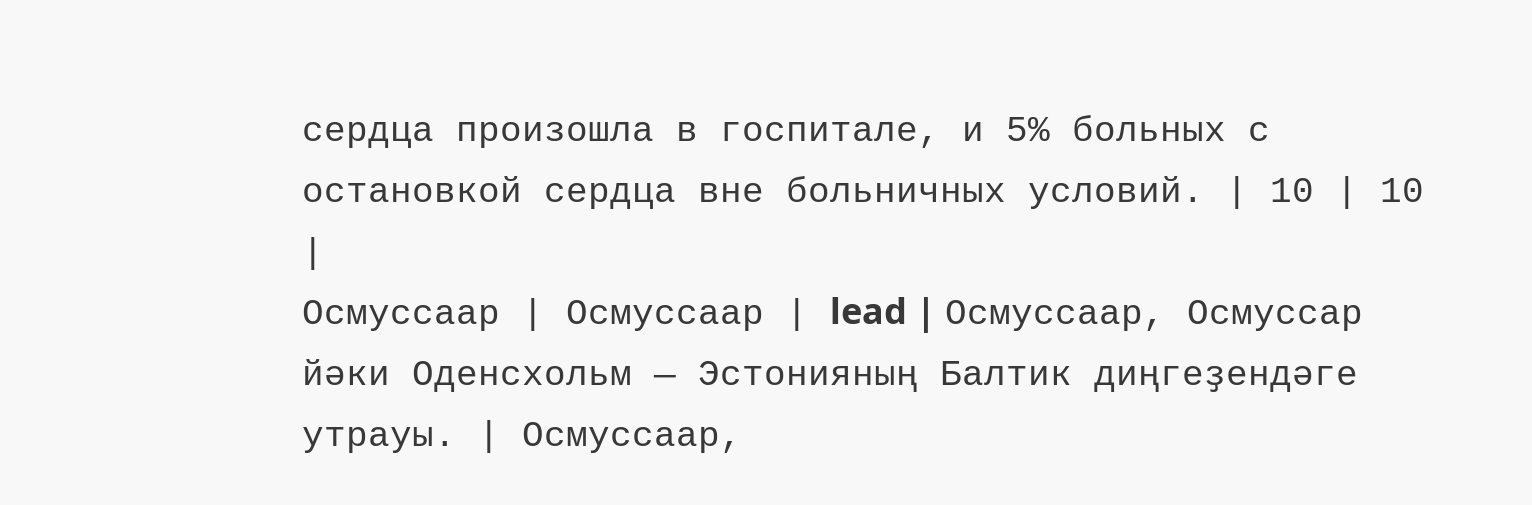сердца произошла в госпитале, и 5% больных с остановкой сердца вне больничных условий. | 10 | 10 |
Осмуссаар | Осмуссаар | lead | Осмуссаар, Осмуссар йәки Оденсхольм — Эстонияның Балтик диңгеҙендәге утрауы. | Осмуссаар,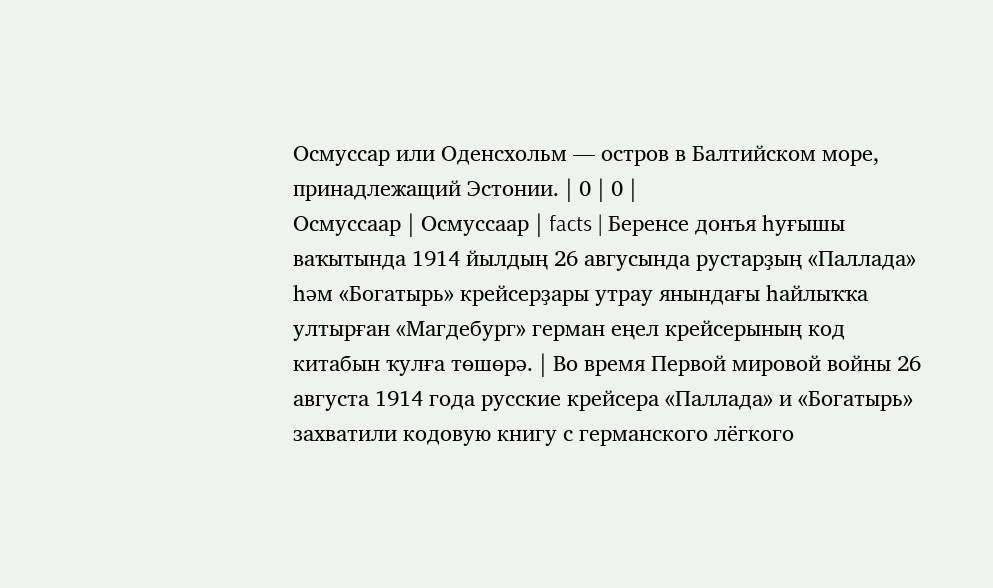Осмуссар или Оденсхольм — остров в Балтийском море, принадлежащий Эстонии. | 0 | 0 |
Осмуссаар | Осмуссаар | facts | Беренсе донъя һуғышы ваҡытында 1914 йылдың 26 авгусында рустарҙың «Паллада» һәм «Богатырь» крейсерҙары утрау янындағы һайлыҡҡа ултырған «Магдебург» герман еңел крейсерының код китабын ҡулға төшөрә. | Во время Первой мировой войны 26 августа 1914 года русские крейсера «Паллада» и «Богатырь» захватили кодовую книгу с германского лёгкого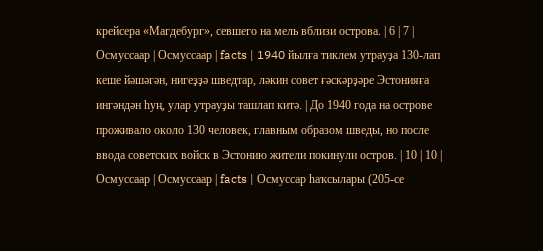крейсера «Магдебург», севшего на мель вблизи острова. | 6 | 7 |
Осмуссаар | Осмуссаар | facts | 1940 йылға тиклем утрауҙа 130-лап кеше йәшәгән, нигеҙҙә шведтар, ләкин совет ғәскәрҙәре Эстонияға ингәндән һуң, улар утрауҙы ташлап китә. | До 1940 года на острове проживало около 130 человек, главным образом шведы, но после ввода советских войск в Эстонию жители покинули остров. | 10 | 10 |
Осмуссаар | Осмуссаар | facts | Осмуссар һаҡсылары (205-се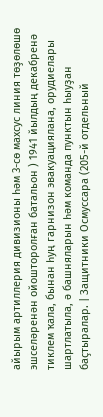айырым артиллерия дивизионы һәм 3-сө махсус линия төҙөлөшө эшселәренән ойошторолған батальон ) 1941 йылдың декабренә тиклем ҡала, бынан һуң гарнизон эвакуациялана, орудиелары шартлатыла, ә башняларын һәм команда пунктын һыуҙан баҫтыралар. | Защитники Осмуссара (205-й отдельный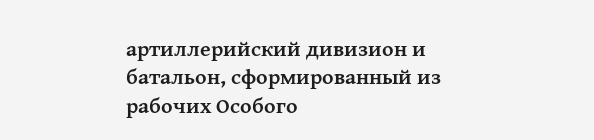артиллерийский дивизион и батальон, сформированный из рабочих Особого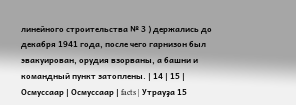линейного строительства № 3 ) держались до декабря 1941 года, после чего гарнизон был эвакуирован, орудия взорваны, а башни и командный пункт затоплены. | 14 | 15 |
Осмуссаар | Осмуссаар | facts | Утрауҙа 15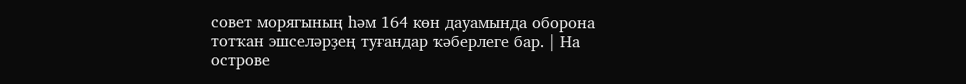совет морягының һәм 164 көн дауамында оборона тотҡан эшселәрҙең туғандар ҡәберлеге бар. | На острове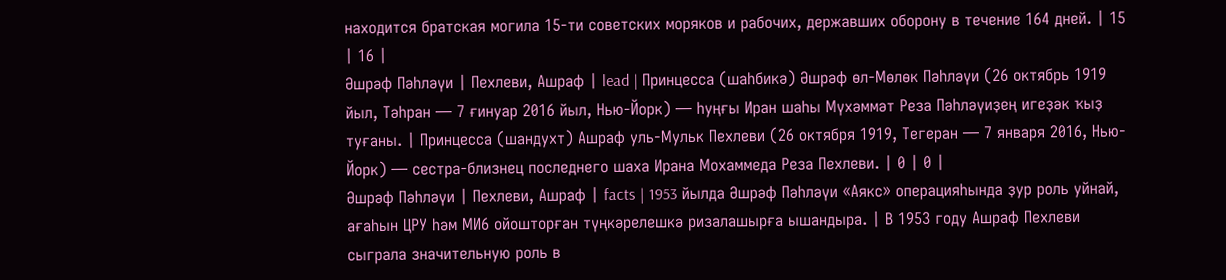находится братская могила 15-ти советских моряков и рабочих, державших оборону в течение 164 дней. | 15 | 16 |
Әшрәф Пәһләүи | Пехлеви, Ашраф | lead | Принцесса (шаһбикә) Әшрәф өл-Мөлөк Пәһләүи (26 октябрь 1919 йыл, Тәһран — 7 ғинуар 2016 йыл, Нью-Йорк) — һуңғы Иран шаһы Мүхәммәт Реза Пәһләүиҙең игеҙәк ҡыҙ туғаны. | Принцесса (шандухт) Ашраф уль-Мульк Пехлеви (26 октября 1919, Тегеран — 7 января 2016, Нью-Йорк) — сестра-близнец последнего шаха Ирана Мохаммеда Реза Пехлеви. | 0 | 0 |
Әшрәф Пәһләүи | Пехлеви, Ашраф | facts | 1953 йылда Әшрәф Пәһләүи «Аякс» операцияһында ҙур роль уйнай, ағаһын ЦРУ һәм МИ6 ойошторған түңкәрелешкә ризалашырға ышандыра. | В 1953 году Ашраф Пехлеви сыграла значительную роль в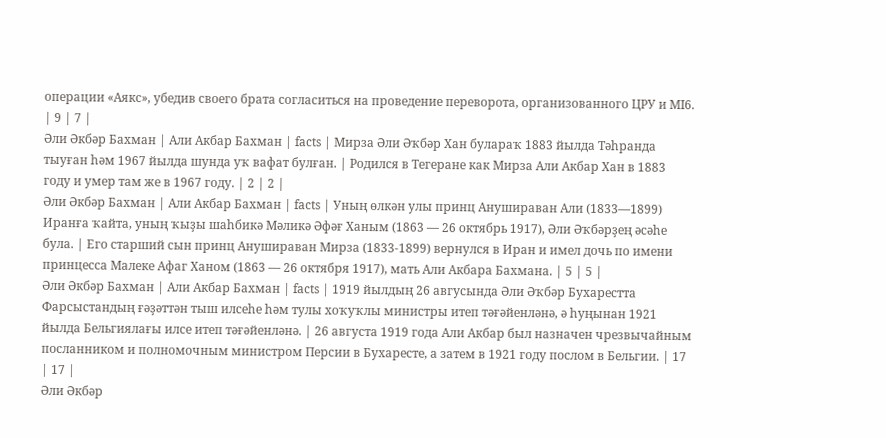операции «Аякс», убедив своего брата согласиться на проведение переворота, организованного ЦРУ и MI6. | 9 | 7 |
Әли Әкбәр Бахман | Али Акбар Бахман | facts | Мирза Әли Әҡбәр Хан булараҡ 1883 йылда Тәһранда тыуған һәм 1967 йылда шунда уҡ вафат булған. | Родился в Тегеране как Мирза Али Акбар Хан в 1883 году и умер там же в 1967 году. | 2 | 2 |
Әли Әкбәр Бахман | Али Акбар Бахман | facts | Уның өлкән улы принц Анушираван Али (1833—1899) Иранға ҡайта, уның ҡыҙы шаһбикә Мәликә Әфәғ Ханым (1863 — 26 октябрь 1917), Әли Әҡбәрҙең әсәһе була. | Его старший сын принц Анушираван Мирза (1833-1899) вернулся в Иран и имел дочь по имени принцесса Малеке Афаг Ханом (1863 — 26 октября 1917), мать Али Акбара Бахмана. | 5 | 5 |
Әли Әкбәр Бахман | Али Акбар Бахман | facts | 1919 йылдың 26 авгусында Әли Әҡбәр Бухарестта Фарсыстандың ғәҙәттән тыш илсеһе һәм тулы хоҡуҡлы министры итеп тәғәйенләнә, ә һуңынан 1921 йылда Бельгиялағы илсе итеп тәғәйенләнә. | 26 августа 1919 года Али Акбар был назначен чрезвычайным посланником и полномочным министром Персии в Бухаресте, а затем в 1921 году послом в Бельгии. | 17 | 17 |
Әли Әкбәр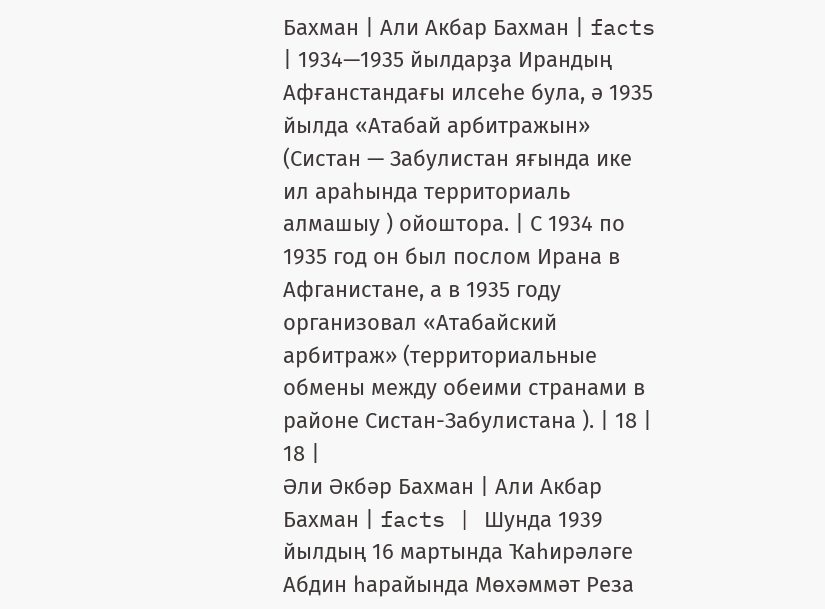Бахман | Али Акбар Бахман | facts | 1934—1935 йылдарҙа Ирандың Афғанстандағы илсеһе була, ә 1935 йылда «Атабай арбитражын» (Систан — Забулистан яғында ике ил араһында территориаль алмашыу ) ойоштора. | С 1934 по 1935 год он был послом Ирана в Афганистане, а в 1935 году организовал «Атабайский арбитраж» (территориальные обмены между обеими странами в районе Систан-Забулистана ). | 18 | 18 |
Әли Әкбәр Бахман | Али Акбар Бахман | facts | Шунда 1939 йылдың 16 мартында Ҡаһирәләге Абдин һарайында Мөхәммәт Реза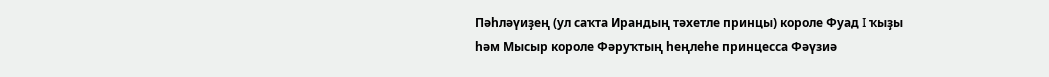Пәһләүиҙең (ул саҡта Ирандың тәхетле принцы) короле Фуад I ҡыҙы һәм Мысыр короле Фәруҡтың һеңлеһе принцесса Фәүзиә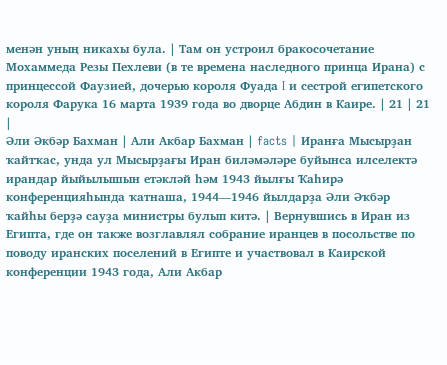менән уның никахы була. | Там он устроил бракосочетание Мохаммеда Резы Пехлеви (в те времена наследного принца Ирана) с принцессой Фаузией, дочерью короля Фуада I и сестрой египетского короля Фарука 16 марта 1939 года во дворце Абдин в Каире. | 21 | 21 |
Әли Әкбәр Бахман | Али Акбар Бахман | facts | Иранға Мысырҙан ҡайтҡас, унда ул Мысырҙағы Иран биләмәләре буйынса илселектә ирандар йыйылышын етәкләй һәм 1943 йылғы Ҡаһирә конференцияһында ҡатнаша, 1944—1946 йылдарҙа Әли Әҡбәр ҡайһы берҙә сауҙа министры булып китә. | Вернувшись в Иран из Египта, где он также возглавлял собрание иранцев в посольстве по поводу иранских поселений в Египте и участвовал в Каирской конференции 1943 года, Али Акбар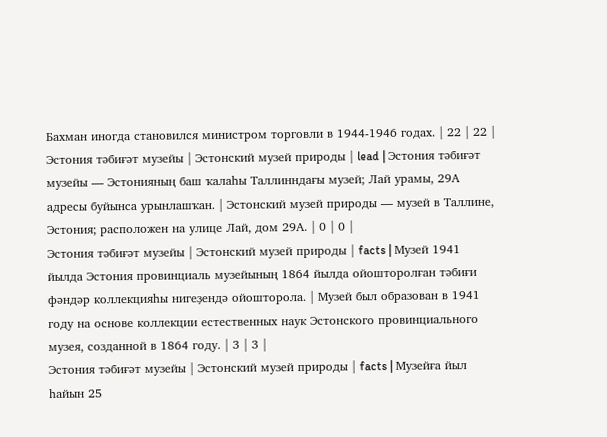Бахман иногда становился министром торговли в 1944-1946 годах. | 22 | 22 |
Эстония тәбиғәт музейы | Эстонский музей природы | lead | Эстония тәбиғәт музейы — Эстонияның баш ҡалаһы Таллинндағы музей; Лай урамы, 29А адресы буйынса урынлашҡан. | Эстонский музей природы — музей в Таллине, Эстония; расположен на улице Лай, дом 29А. | 0 | 0 |
Эстония тәбиғәт музейы | Эстонский музей природы | facts | Музей 1941 йылда Эстония провинциаль музейының 1864 йылда ойошторолған тәбиғи фәндәр коллекцияһы нигеҙендә ойошторола. | Музей был образован в 1941 году на основе коллекции естественных наук Эстонского провинциального музея, созданной в 1864 году. | 3 | 3 |
Эстония тәбиғәт музейы | Эстонский музей природы | facts | Музейға йыл һайын 25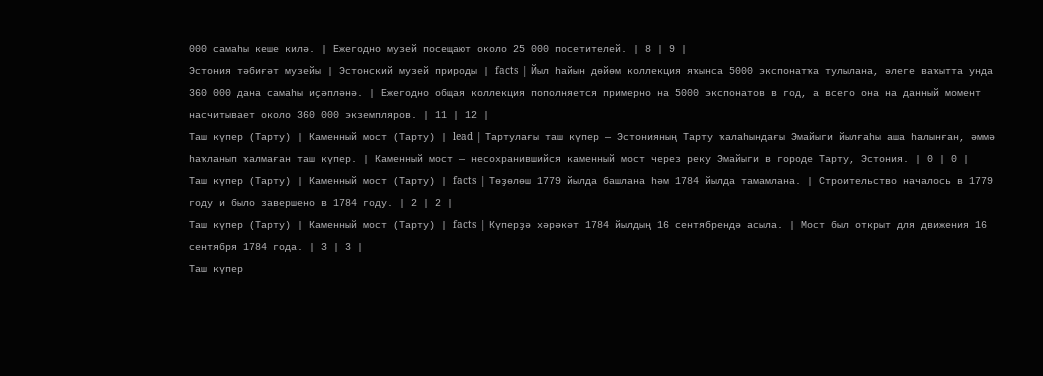000 самаһы кеше килә. | Ежегодно музей посещают около 25 000 посетителей. | 8 | 9 |
Эстония тәбиғәт музейы | Эстонский музей природы | facts | Йыл һайын дөйөм коллекция яҡынса 5000 экспонатҡа тулылана, әлеге ваҡытта унда 360 000 дана самаһы иҫәпләнә. | Ежегодно общая коллекция пополняется примерно на 5000 экспонатов в год, а всего она на данный момент насчитывает около 360 000 экземпляров. | 11 | 12 |
Таш күпер (Тарту) | Каменный мост (Тарту) | lead | Тартулағы таш күпер ― Эстонияның Тарту ҡалаһындағы Эмайыги йылғаһы аша һалынған, әммә һаҡланып ҡалмаған таш күпер. | Каменный мост ― несохранившийся каменный мост через реку Эмайыги в городе Тарту, Эстония. | 0 | 0 |
Таш күпер (Тарту) | Каменный мост (Тарту) | facts | Төҙөлөш 1779 йылда башлана һәм 1784 йылда тамамлана. | Строительство началось в 1779 году и было завершено в 1784 году. | 2 | 2 |
Таш күпер (Тарту) | Каменный мост (Тарту) | facts | Күперҙә хәрәкәт 1784 йылдың 16 сентябрендә асыла. | Мост был открыт для движения 16 сентября 1784 года. | 3 | 3 |
Таш күпер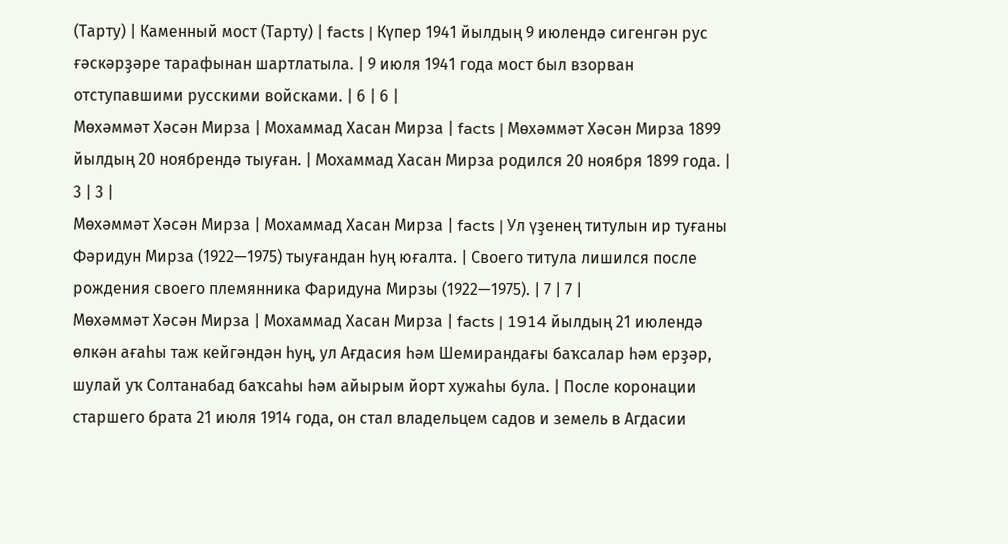(Тарту) | Каменный мост (Тарту) | facts | Күпер 1941 йылдың 9 июлендә сигенгән рус ғәскәрҙәре тарафынан шартлатыла. | 9 июля 1941 года мост был взорван отступавшими русскими войсками. | 6 | 6 |
Мөхәммәт Хәсән Мирза | Мохаммад Хасан Мирза | facts | Мөхәммәт Хәсән Мирза 1899 йылдың 20 ноябрендә тыуған. | Мохаммад Хасан Мирза родился 20 ноября 1899 года. | 3 | 3 |
Мөхәммәт Хәсән Мирза | Мохаммад Хасан Мирза | facts | Ул үҙенең титулын ир туғаны Фәридун Мирза (1922—1975) тыуғандан һуң юғалта. | Своего титула лишился после рождения своего племянника Фаридуна Мирзы (1922—1975). | 7 | 7 |
Мөхәммәт Хәсән Мирза | Мохаммад Хасан Мирза | facts | 1914 йылдың 21 июлендә өлкән ағаһы таж кейгәндән һуң, ул Ағдасия һәм Шемирандағы баҡсалар һәм ерҙәр, шулай уҡ Солтанабад баҡсаһы һәм айырым йорт хужаһы була. | После коронации старшего брата 21 июля 1914 года, он стал владельцем садов и земель в Агдасии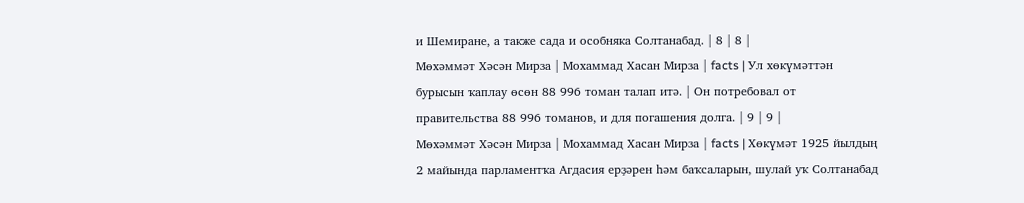и Шемиране, а также сада и особняка Солтанабад. | 8 | 8 |
Мөхәммәт Хәсән Мирза | Мохаммад Хасан Мирза | facts | Ул хөкүмәттән бурысын ҡаплау өсөн 88 996 томан талап итә. | Он потребовал от правительства 88 996 томанов, и для погашения долга. | 9 | 9 |
Мөхәммәт Хәсән Мирза | Мохаммад Хасан Мирза | facts | Хөкүмәт 1925 йылдың 2 майында парламентҡа Агдасия ерҙәрен һәм баҡсаларын, шулай уҡ Солтанабад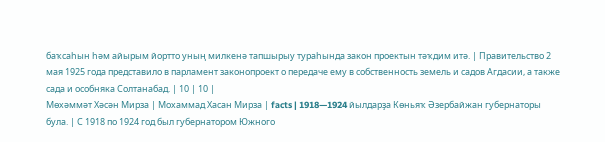баҡсаһын һәм айырым йортто уның милкенә тапшырыу тураһында закон проектын тәҡдим итә. | Правительство 2 мая 1925 года представило в парламент законопроект о передаче ему в собственность земель и садов Агдасии, а также сада и особняка Солтанабад. | 10 | 10 |
Мөхәммәт Хәсән Мирза | Мохаммад Хасан Мирза | facts | 1918—1924 йылдарҙа Көньяҡ Әзербайжан губернаторы була. | С 1918 по 1924 год был губернатором Южного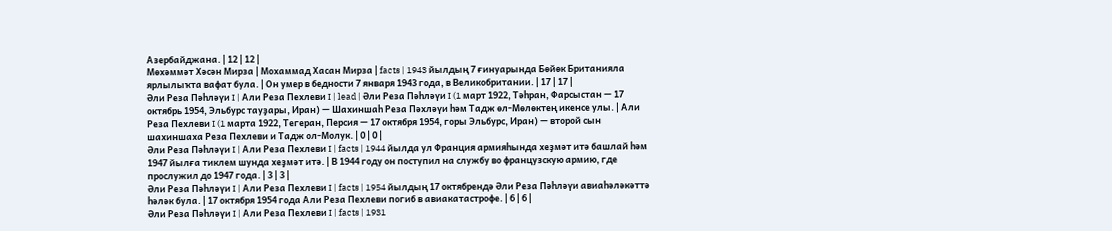Азербайджана. | 12 | 12 |
Мөхәммәт Хәсән Мирза | Мохаммад Хасан Мирза | facts | 1943 йылдың 7 ғинуарында Бөйөк Британияла ярлылыҡта вафат була. | Он умер в бедности 7 января 1943 года, в Великобритании. | 17 | 17 |
Әли Реза Пәһләүи I | Али Реза Пехлеви I | lead | Әли Реза Пәһләүи I (1 март 1922, Тәһран, Фарсыстан — 17 октябрь 1954, Эльбурс тауҙары, Иран) — Шахиншаһ Реза Пәхләүи һәм Тадж өл-Мөлөктең икенсе улы. | Али Реза Пехлеви I (1 марта 1922, Тегеран, Персия — 17 октября 1954, горы Эльбурс, Иран) — второй сын шахиншаха Реза Пехлеви и Тадж ол-Молук. | 0 | 0 |
Әли Реза Пәһләүи I | Али Реза Пехлеви I | facts | 1944 йылда ул Франция армияһында хеҙмәт итә башлай һәм 1947 йылға тиклем шунда хеҙмәт итә. | В 1944 году он поступил на службу во французскую армию, где прослужил до 1947 года. | 3 | 3 |
Әли Реза Пәһләүи I | Али Реза Пехлеви I | facts | 1954 йылдың 17 октябрендә Әли Реза Пәһләүи авиаһәләкәттә һәләк була. | 17 октября 1954 года Али Реза Пехлеви погиб в авиакатастрофе. | 6 | 6 |
Әли Реза Пәһләүи I | Али Реза Пехлеви I | facts | 1931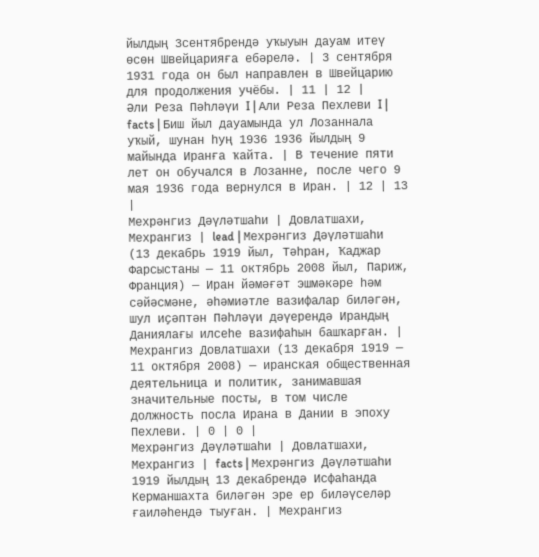йылдың 3сентябрендә уҡыуын дауам итеү өсөн Швейцарияға ебәрелә. | 3 сентября 1931 года он был направлен в Швейцарию для продолжения учёбы. | 11 | 12 |
Әли Реза Пәһләүи I | Али Реза Пехлеви I | facts | Биш йыл дауамында ул Лозаннала уҡый, шунан һуң 1936 1936 йылдың 9 майында Иранға ҡайта. | В течение пяти лет он обучался в Лозанне, после чего 9 мая 1936 года вернулся в Иран. | 12 | 13 |
Мехрәнгиз Дәүләтшаһи | Довлатшахи, Мехрангиз | lead | Мехрәнгиз Дәүләтшаһи (13 декабрь 1919 йыл, Тәһран, Ҡаджар Фарсыстаны — 11 октябрь 2008 йыл, Париж, Франция) — Иран йәмәғәт эшмәкәре һәм сәйәсмәне, әһәмиәтле вазифалар биләгән, шул иҫәптән Пәһләүи дәүерендә Ирандың Даниялағы илсеһе вазифаһын башҡарған. | Мехрангиз Довлатшахи (13 декабря 1919 — 11 октября 2008) — иранская общественная деятельница и политик, занимавшая значительные посты, в том числе должность посла Ирана в Дании в эпоху Пехлеви. | 0 | 0 |
Мехрәнгиз Дәүләтшаһи | Довлатшахи, Мехрангиз | facts | Мехрәнгиз Дәүләтшаһи 1919 йылдың 13 декабрендә Исфаһанда Керманшахта биләгән эре ер биләүселәр ғаиләһендә тыуған. | Мехрангиз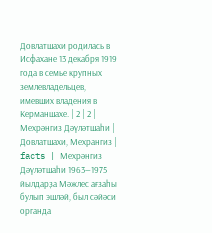Довлатшахи родилась в Исфахане 13 декабря 1919 года в семье крупных землевладельцев, имевших владения в Керманшахе. | 2 | 2 |
Мехрәнгиз Дәүләтшаһи | Довлатшахи, Мехрангиз | facts | Мехрәнгиз Дәүләтшаһи 1963—1975 йылдарҙа Мәжлес ағзаһы булып эшләй, был сәйәси органда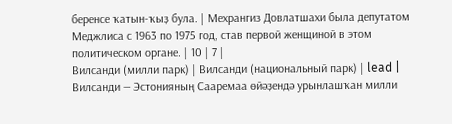беренсе ҡатын-ҡыҙ була. | Мехрангиз Довлатшахи была депутатом Меджлиса с 1963 по 1975 год, став первой женщиной в этом политическом органе. | 10 | 7 |
Вилсанди (милли парк) | Вилсанди (национальный парк) | lead | Вилсанди — Эстонияның Сааремаа өйәҙендә урынлашҡан милли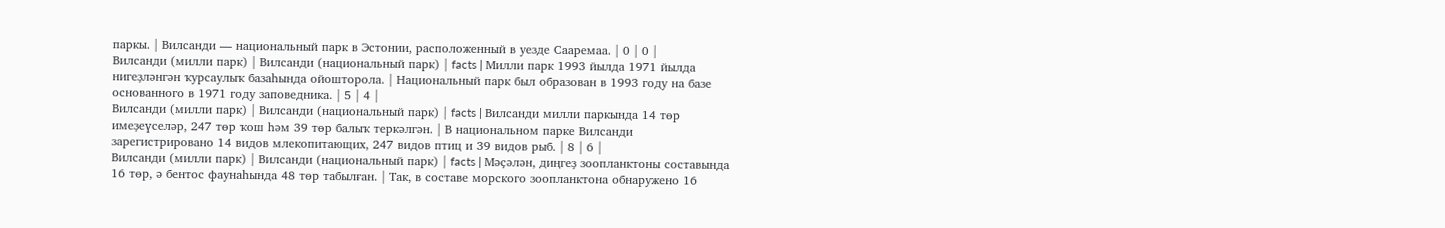паркы. | Вилсанди — национальный парк в Эстонии, расположенный в уезде Сааремаа. | 0 | 0 |
Вилсанди (милли парк) | Вилсанди (национальный парк) | facts | Милли парк 1993 йылда 1971 йылда нигеҙләнгән ҡурсаулыҡ базаһында ойошторола. | Национальный парк был образован в 1993 году на базе основанного в 1971 году заповедника. | 5 | 4 |
Вилсанди (милли парк) | Вилсанди (национальный парк) | facts | Вилсанди милли паркында 14 төр имеҙеүселәр, 247 төр ҡош һәм 39 төр балыҡ теркәлгән. | В национальном парке Вилсанди зарегистрировано 14 видов млекопитающих, 247 видов птиц и 39 видов рыб. | 8 | 6 |
Вилсанди (милли парк) | Вилсанди (национальный парк) | facts | Мәҫәлән, диңгеҙ зоопланктоны составында 16 төр, ә бентос фаунаһында 48 төр табылған. | Так, в составе морского зоопланктона обнаружено 16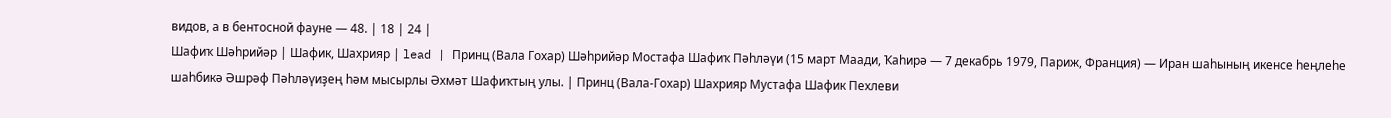видов, а в бентосной фауне — 48. | 18 | 24 |
Шафиҡ Шәһрийәр | Шафик, Шахрияр | lead | Принц (Вала Гохар) Шәһрийәр Мостафа Шафиҡ Пәһләүи (15 март Маади, Ҡаһирә — 7 декабрь 1979, Париж, Франция) — Иран шаһының икенсе һеңлеһе шаһбикә Әшрәф Пәһләүиҙең һәм мысырлы Әхмәт Шафиҡтың улы. | Принц (Вала-Гохар) Шахрияр Мустафа Шафик Пехлеви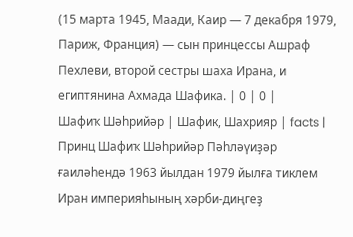(15 марта 1945, Маади, Каир — 7 декабря 1979, Париж, Франция) — сын принцессы Ашраф Пехлеви, второй сестры шаха Ирана, и египтянина Ахмада Шафика. | 0 | 0 |
Шафиҡ Шәһрийәр | Шафик, Шахрияр | facts | Принц Шафиҡ Шәһрийәр Пәһләүиҙәр ғаиләһендә 1963 йылдан 1979 йылға тиклем Иран империяһының хәрби-диңгеҙ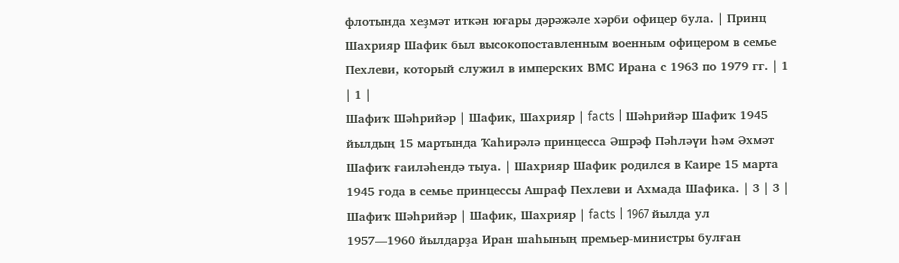флотында хеҙмәт иткән юғары дәрәжәле хәрби офицер була. | Принц Шахрияр Шафик был высокопоставленным военным офицером в семье Пехлеви, который служил в имперских ВМС Ирана с 1963 по 1979 гг. | 1 | 1 |
Шафиҡ Шәһрийәр | Шафик, Шахрияр | facts | Шәһрийәр Шафиҡ 1945 йылдың 15 мартында Ҡаһирәлә принцесса Әшрәф Пәһләүи һәм Әхмәт Шафиҡ ғаиләһендә тыуа. | Шахрияр Шафик родился в Каире 15 марта 1945 года в семье принцессы Ашраф Пехлеви и Ахмада Шафика. | 3 | 3 |
Шафиҡ Шәһрийәр | Шафик, Шахрияр | facts | 1967 йылда ул 1957—1960 йылдарҙа Иран шаһының премьер-министры булған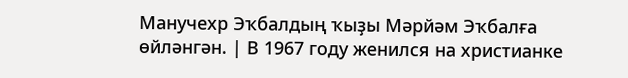Манучехр Эҡбалдың ҡыҙы Мәрйәм Эҡбалға өйләнгән. | В 1967 году женился на христианке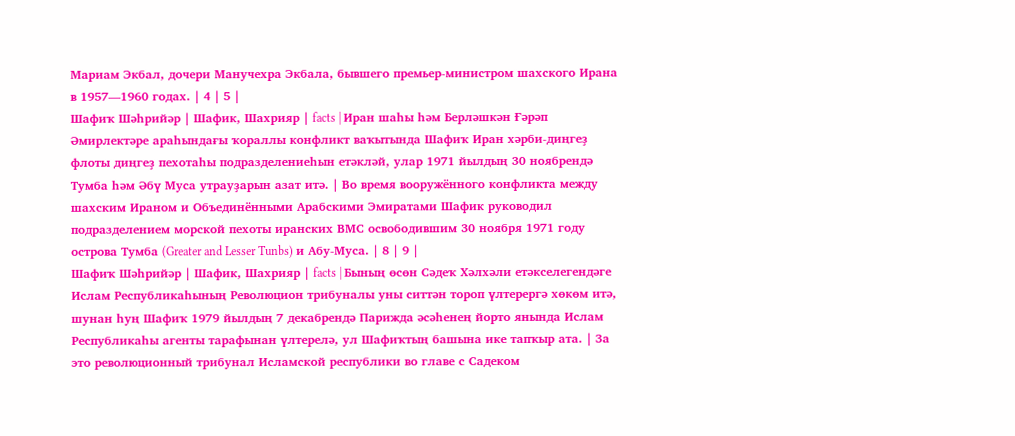Мариам Экбал, дочери Манучехра Экбала, бывшего премьер-министром шахского Ирана в 1957—1960 годах. | 4 | 5 |
Шафиҡ Шәһрийәр | Шафик, Шахрияр | facts | Иран шаһы һәм Берләшкән Ғәрәп Әмирлектәре араһындағы ҡораллы конфликт ваҡытында Шафиҡ Иран хәрби-диңгеҙ флоты диңгеҙ пехотаһы подразделениеһын етәкләй, улар 1971 йылдың 30 ноябрендә Тумба һәм Әбү Муса утрауҙарын азат итә. | Во время вооружённого конфликта между шахским Ираном и Объединёнными Арабскими Эмиратами Шафик руководил подразделением морской пехоты иранских ВМС освободившим 30 ноября 1971 году острова Тумба (Greater and Lesser Tunbs) и Абу-Муса. | 8 | 9 |
Шафиҡ Шәһрийәр | Шафик, Шахрияр | facts | Бының өсөн Сәдеҡ Хәлхәли етәкселегендәге Ислам Республикаһының Революцион трибуналы уны ситтән тороп үлтерергә хөкөм итә, шунан һуң Шафиҡ 1979 йылдың 7 декабрендә Парижда әсәһенең йорто янында Ислам Республикаһы агенты тарафынан үлтерелә, ул Шафиҡтың башына ике тапҡыр ата. | За это революционный трибунал Исламской республики во главе с Садеком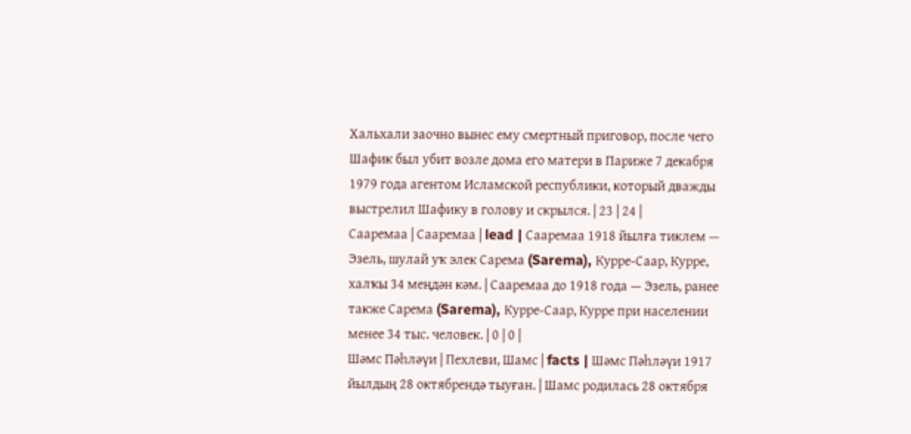Хальхали заочно вынес ему смертный приговор, после чего Шафик был убит возле дома его матери в Париже 7 декабря 1979 года агентом Исламской республики, который дважды выстрелил Шафику в голову и скрылся. | 23 | 24 |
Сааремаа | Сааремаа | lead | Сааремаа 1918 йылға тиклем — Эзель, шулай уҡ элек Сарема (Sarema), Курре-Саар, Курре, халҡы 34 меңдән кәм. | Сааремаа до 1918 года — Эзель, ранее также Сарема (Sarema), Курре-Саар, Курре при населении менее 34 тыс. человек. | 0 | 0 |
Шәмс Пәһләүи | Пехлеви, Шамс | facts | Шәмс Пәһләүи 1917 йылдың 28 октябрендә тыуған. | Шамс родилась 28 октября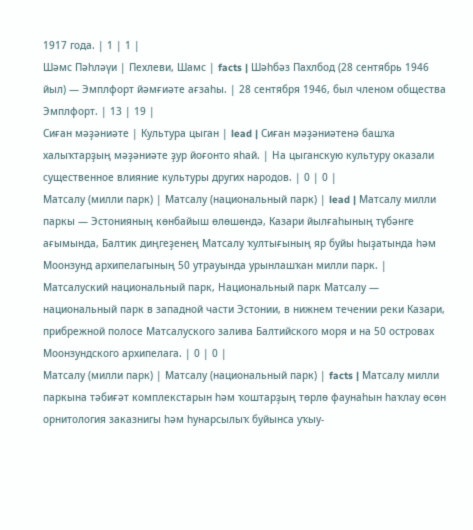1917 года. | 1 | 1 |
Шәмс Пәһләүи | Пехлеви, Шамс | facts | Шәһбәз Пахлбод (28 сентябрь 1946 йыл) — Эмплфорт йәмғиәте ағзаһы. | 28 сентября 1946, был членом общества Эмплфорт. | 13 | 19 |
Сиған мәҙәниәте | Культура цыган | lead | Сиған мәҙәниәтенә башҡа халыҡтарҙың мәҙәниәте ҙур йоғонто яһай. | На цыганскую культуру оказали существенное влияние культуры других народов. | 0 | 0 |
Матсалу (милли парк) | Матсалу (национальный парк) | lead | Матсалу милли паркы — Эстонияның көнбайыш өлөшөндә, Казари йылғаһының түбәнге ағымында, Балтик диңгеҙенең Матсалу ҡултығының яр буйы һыҙатында һәм Моонзунд архипелагының 50 утрауында урынлашҡан милли парк. | Матсалуский национальный парк, Национальный парк Матсалу — национальный парк в западной части Эстонии, в нижнем течении реки Казари, прибрежной полосе Матсалуского залива Балтийского моря и на 50 островах Моонзундского архипелага. | 0 | 0 |
Матсалу (милли парк) | Матсалу (национальный парк) | facts | Матсалу милли паркына тәбиғәт комплекстарын һәм ҡоштарҙың төрлө фаунаһын һаҡлау өсөн орнитология заказнигы һәм һунарсылыҡ буйынса уҡыу-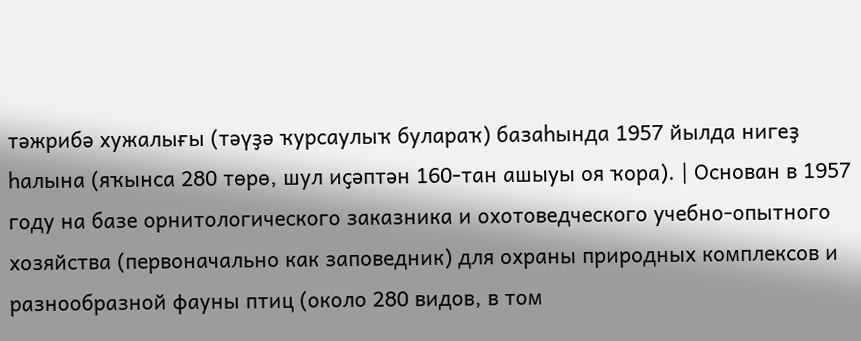тәжрибә хужалығы (тәүҙә ҡурсаулыҡ булараҡ) базаһында 1957 йылда нигеҙ һалына (яҡынса 280 төрө, шул иҫәптән 160-тан ашыуы оя ҡора). | Основан в 1957 году на базе орнитологического заказника и охотоведческого учебно-опытного хозяйства (первоначально как заповедник) для охраны природных комплексов и разнообразной фауны птиц (около 280 видов, в том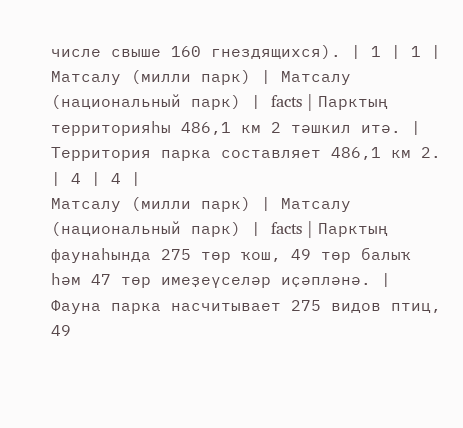числе свыше 160 гнездящихся). | 1 | 1 |
Матсалу (милли парк) | Матсалу (национальный парк) | facts | Парктың территорияһы 486,1 км 2 тәшкил итә. | Территория парка составляет 486,1 км 2. | 4 | 4 |
Матсалу (милли парк) | Матсалу (национальный парк) | facts | Парктың фаунаһында 275 төр ҡош, 49 төр балыҡ һәм 47 төр имеҙеүселәр иҫәпләнә. | Фауна парка насчитывает 275 видов птиц, 49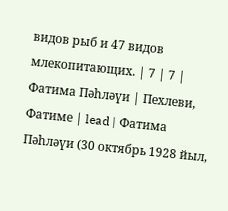видов рыб и 47 видов млекопитающих. | 7 | 7 |
Фатима Пәһләүи | Пехлеви, Фатиме | lead | Фатима Пәһләүи (30 октябрь 1928 йыл,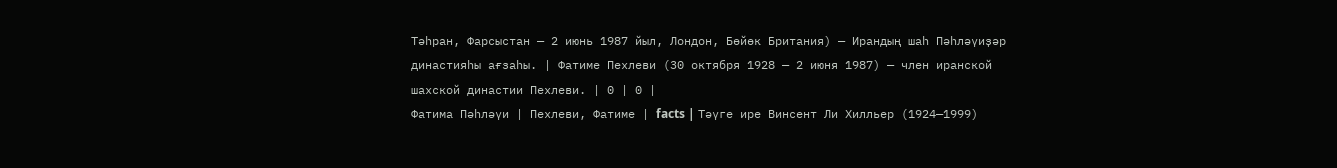Тәһран, Фарсыстан — 2 июнь 1987 йыл, Лондон, Бөйөк Британия) — Ирандың шаһ Пәһләүиҙәр династияһы ағзаһы. | Фатиме Пехлеви (30 октября 1928 — 2 июня 1987) — член иранской шахской династии Пехлеви. | 0 | 0 |
Фатима Пәһләүи | Пехлеви, Фатиме | facts | Тәүге ире Винсент Ли Хилльер (1924—1999)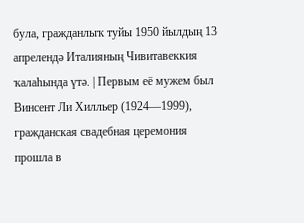була, гражданлыҡ туйы 1950 йылдың 13 апрелендә Италияның Чивитавеккия ҡалаһында үтә. | Первым её мужем был Винсент Ли Хилльер (1924—1999), гражданская свадебная церемония прошла в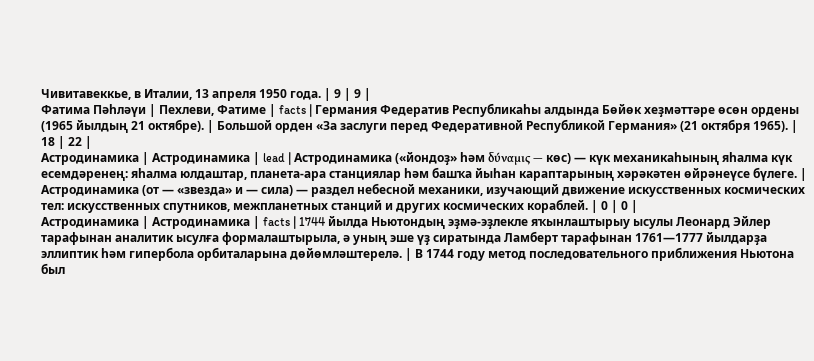Чивитавеккье, в Италии, 13 апреля 1950 года. | 9 | 9 |
Фатима Пәһләүи | Пехлеви, Фатиме | facts | Германия Федератив Республикаһы алдында Бөйөк хеҙмәттәре өсөн ордены (1965 йылдың 21 октябре). | Большой орден «За заслуги перед Федеративной Республикой Германия» (21 октября 1965). | 18 | 22 |
Астродинамика | Астродинамика | lead | Астродинамика («йондоҙ» һәм δύναμις — көс) — күк механикаһының яһалма күк есемдәренең: яһалма юлдаштар, планета-ара станциялар һәм башҡа йыһан караптарының хәрәкәтен өйрәнеүсе бүлеге. | Астродинамика (от — «звезда» и — сила) — раздел небесной механики, изучающий движение искусственных космических тел: искусственных спутников, межпланетных станций и других космических кораблей. | 0 | 0 |
Астродинамика | Астродинамика | facts | 1744 йылда Ньютондың эҙмә-эҙлекле яҡынлаштырыу ысулы Леонард Эйлер тарафынан аналитик ысулға формалаштырыла, ә уның эше үҙ сиратында Ламберт тарафынан 1761—1777 йылдарҙа эллиптик һәм гипербола орбиталарына дөйөмләштерелә. | В 1744 году метод последовательного приближения Ньютона был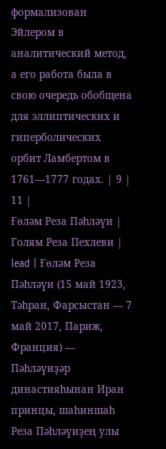формализован Эйлером в аналитический метод, а его работа была в свою очередь обобщена для эллиптических и гиперболических орбит Ламбертом в 1761—1777 годах. | 9 | 11 |
Ғөләм Реза Пәһләүи | Голям Реза Пехлеви | lead | Ғөләм Реза Пәһләүи (15 май 1923, Тәһран, Фарсыстан — 7 май 2017, Париж, Франция) — Пәһләүиҙәр династияһынан Иран принцы, шаһиншаһ Реза Пәһләүиҙең улы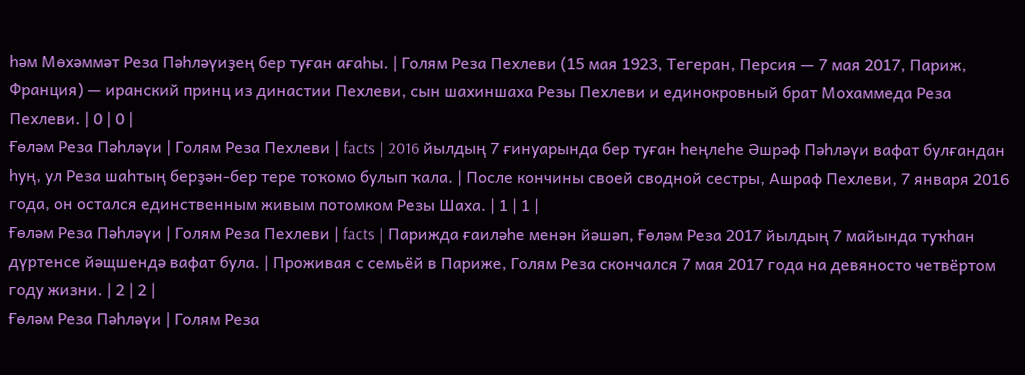һәм Мөхәммәт Реза Пәһләүиҙең бер туған ағаһы. | Голям Реза Пехлеви (15 мая 1923, Тегеран, Персия — 7 мая 2017, Париж, Франция) — иранский принц из династии Пехлеви, сын шахиншаха Резы Пехлеви и единокровный брат Мохаммеда Реза Пехлеви. | 0 | 0 |
Ғөләм Реза Пәһләүи | Голям Реза Пехлеви | facts | 2016 йылдың 7 ғинуарында бер туған һеңлеһе Әшрәф Пәһләүи вафат булғандан һуң, ул Реза шаһтың берҙән-бер тере тоҡомо булып ҡала. | После кончины своей сводной сестры, Ашраф Пехлеви, 7 января 2016 года, он остался единственным живым потомком Резы Шаха. | 1 | 1 |
Ғөләм Реза Пәһләүи | Голям Реза Пехлеви | facts | Парижда ғаиләһе менән йәшәп, Ғөләм Реза 2017 йылдың 7 майында туҡһан дүртенсе йәщшендә вафат була. | Проживая с семьёй в Париже, Голям Реза скончался 7 мая 2017 года на девяносто четвёртом году жизни. | 2 | 2 |
Ғөләм Реза Пәһләүи | Голям Реза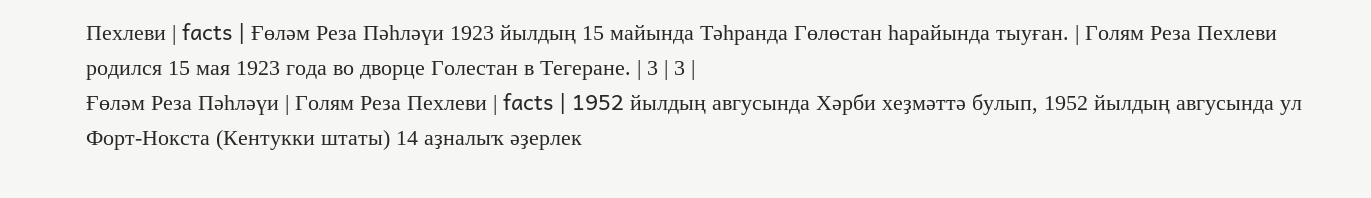Пехлеви | facts | Ғөләм Реза Пәһләүи 1923 йылдың 15 майында Тәһранда Гөлөстан һарайында тыуған. | Голям Реза Пехлеви родился 15 мая 1923 года во дворце Голестан в Тегеране. | 3 | 3 |
Ғөләм Реза Пәһләүи | Голям Реза Пехлеви | facts | 1952 йылдың авгусында Хәрби хеҙмәттә булып, 1952 йылдың авгусында ул Форт-Нокста (Кентукки штаты) 14 аҙналыҡ әҙерлек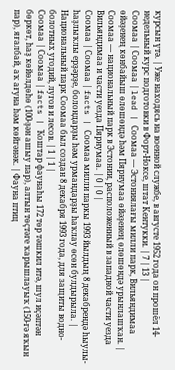курсын үтә. | Уже находясь на военной службе, в августе 1952 года он прошёл 14-недельный курс подготовки в Форт-Ноксе, штат Кентукки. | 7 | 13 |
Соомаа | Соомаа | lead | Соомаа — Эстониялағы милли парк, Вильяндимаа өйәҙенең көнбайыш өлөшөндә һәм Пярнумаа өйәҙенең өлөшөндә урынлашҡан. | Соомаа — национальный парк в Эстонии, расположенный в западной части уезда Вильяндимаа и части уезда Пярнумаа. | 0 | 0 |
Соомаа | Соомаа | facts | Соомаа милли паркы 1993 йылдың 8 декабрендә һыулы-һаҙлыҡлы ерҙәрҙе, болондарҙы һәм урмандарҙы һаҡлау өсөн булдырыла. | Национальный парк Соомаа был создан 8 декабря 1993 года, для защиты водно-болотных угодий, лугов и лесов. | 1 | 1 |
Соомаа | Соомаа | facts | Ҡоштар фаунаһы 172 төр тәшкил итә, шул иҫәптән бөркөт, һаҙ көйөлдөһө (100-ҙән ашыу пар), алтын төҫтәге ҡарышлауыҡ (150-гә яҡын пар), яғалбай, аҡ ағуна һәм көйгәнәк. | Фауна птиц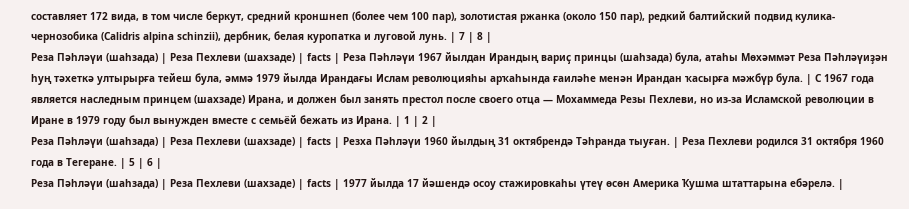составляет 172 вида, в том числе беркут, средний кроншнеп (более чем 100 пар), золотистая ржанка (около 150 пар), редкий балтийский подвид кулика-чернозобика (Calidris alpina schinzii), дербник, белая куропатка и луговой лунь. | 7 | 8 |
Реза Пәһләүи (шаһзада) | Реза Пехлеви (шахзаде) | facts | Реза Пәһләүи 1967 йылдан Ирандың вариҫ принцы (шаһзада) була, атаһы Мөхәммәт Реза Пәһләүиҙән һуң тәхеткә ултырырға тейеш була, әммә 1979 йылда Ирандағы Ислам революцияһы арҡаһында ғаиләһе менән Ирандан ҡасырға мәжбүр була. | С 1967 года является наследным принцем (шахзаде) Ирана, и должен был занять престол после своего отца — Мохаммеда Резы Пехлеви, но из-за Исламской революции в Иране в 1979 году был вынужден вместе с семьёй бежать из Ирана. | 1 | 2 |
Реза Пәһләүи (шаһзада) | Реза Пехлеви (шахзаде) | facts | Резха Пәһләүи 1960 йылдың 31 октябрендә Тәһранда тыуған. | Реза Пехлеви родился 31 октября 1960 года в Тегеране. | 5 | 6 |
Реза Пәһләүи (шаһзада) | Реза Пехлеви (шахзаде) | facts | 1977 йылда 17 йәшендә осоу стажировкаһы үтеү өсөн Америка Ҡушма штаттарына ебәрелә. |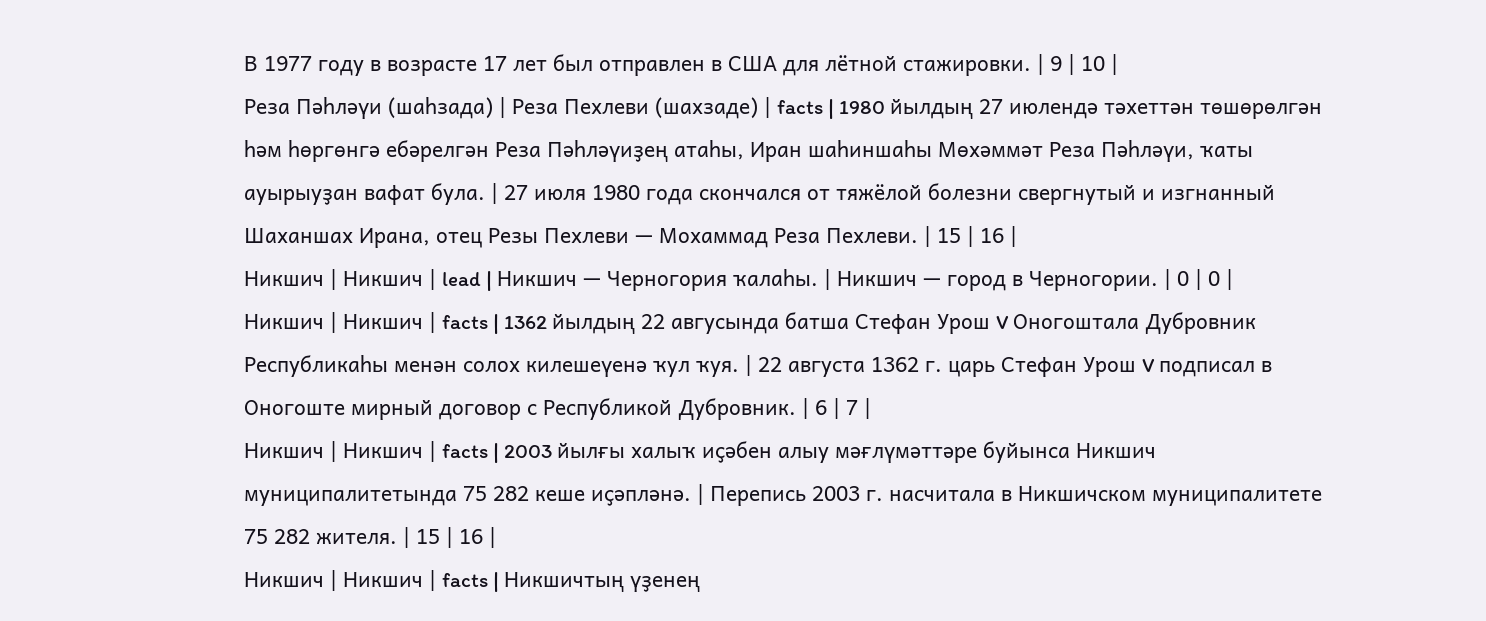В 1977 году в возрасте 17 лет был отправлен в США для лётной стажировки. | 9 | 10 |
Реза Пәһләүи (шаһзада) | Реза Пехлеви (шахзаде) | facts | 1980 йылдың 27 июлендә тәхеттән төшөрөлгән һәм һөргөнгә ебәрелгән Реза Пәһләүиҙең атаһы, Иран шаһиншаһы Мөхәммәт Реза Пәһләүи, ҡаты ауырыуҙан вафат була. | 27 июля 1980 года скончался от тяжёлой болезни свергнутый и изгнанный Шаханшах Ирана, отец Резы Пехлеви — Мохаммад Реза Пехлеви. | 15 | 16 |
Никшич | Никшич | lead | Никшич — Черногория ҡалаһы. | Никшич — город в Черногории. | 0 | 0 |
Никшич | Никшич | facts | 1362 йылдың 22 авгусында батша Стефан Урош V Оногоштала Дубровник Республикаһы менән солох килешеүенә ҡул ҡуя. | 22 августа 1362 г. царь Стефан Урош V подписал в Оногоште мирный договор с Республикой Дубровник. | 6 | 7 |
Никшич | Никшич | facts | 2003 йылғы халыҡ иҫәбен алыу мәғлүмәттәре буйынса Никшич муниципалитетында 75 282 кеше иҫәпләнә. | Перепись 2003 г. насчитала в Никшичском муниципалитете 75 282 жителя. | 15 | 16 |
Никшич | Никшич | facts | Никшичтың үҙенең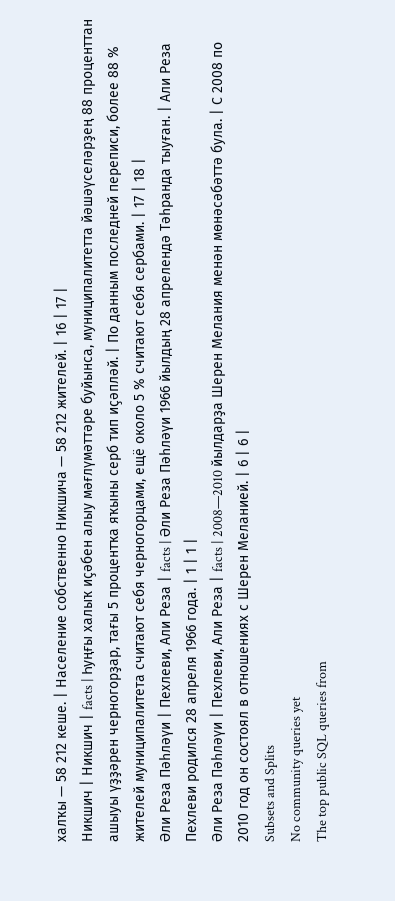халҡы — 58 212 кеше. | Население собственно Никшича — 58 212 жителей. | 16 | 17 |
Никшич | Никшич | facts | Һуңғы халыҡ иҫәбен алыу мәғлүмәттәре буйынса, муниципалитетта йәшәүселәрҙең 88 проценттан ашыуы үҙҙәрен черногорҙар, тағы 5 процентҡа яҡыны серб тип иҫәпләй. | По данным последней переписи, более 88 % жителей муниципалитета считают себя черногорцами, ещё около 5 % считают себя сербами. | 17 | 18 |
Әли Реза Пәһләүи | Пехлеви, Али Реза | facts | Әли Реза Пәһләүи 1966 йылдың 28 апрелендә Тәһранда тыуған. | Али Реза Пехлеви родился 28 апреля 1966 года. | 1 | 1 |
Әли Реза Пәһләүи | Пехлеви, Али Реза | facts | 2008—2010 йылдарҙа Шерен Мелания менән мөнәсәбәттә була. | С 2008 по 2010 год он состоял в отношениях с Шерен Меланией. | 6 | 6 |
Subsets and Splits
No community queries yet
The top public SQL queries from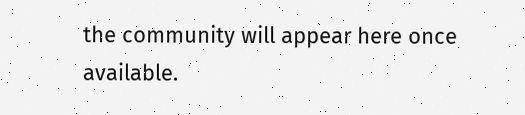the community will appear here once available.